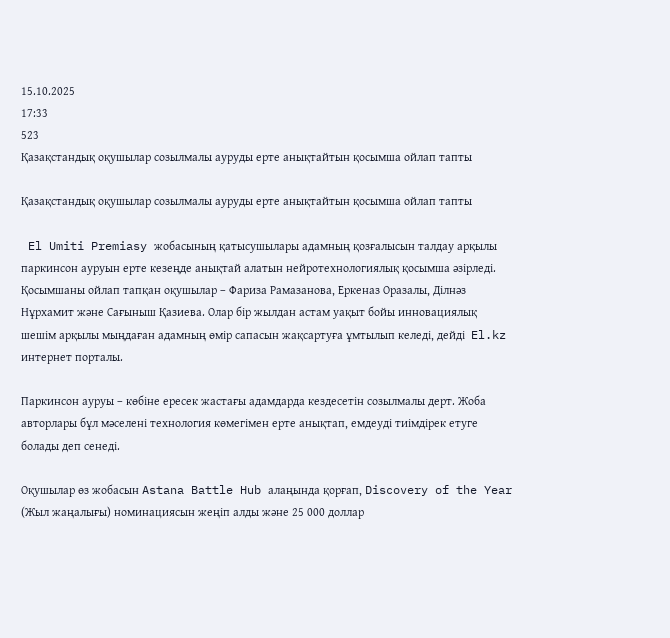15.10.2025
17:33
523
Қазақстандық оқушылар созылмалы ауруды ерте анықтайтын қосымша ойлап тапты

Қазақстандық оқушылар созылмалы ауруды ерте анықтайтын қосымша ойлап тапты

 El Umiti Premiasy жобасының қатысушылары адамның қозғалысын талдау арқылы паркинсон ауруын ерте кезеңде анықтай алатын нейротехнологиялық қосымша әзірледі. Қосымшаны ойлап тапқан оқушылар – Фариза Рамазанова, Еркеназ Оразалы, Ділнәз Нұрхамит және Сағыныш Қазиева. Олар бір жылдан астам уақыт бойы инновациялық шешім арқылы мыңдаған адамның өмір сапасын жақсартуға ұмтылып келеді, дейді  El.kz интернет порталы.

Паркинсон ауруы – көбіне ересек жастағы адамдарда кездесетін созылмалы дерт. Жоба авторлары бұл мәселені технология көмегімен ерте анықтап, емдеуді тиімдірек етуге болады деп сенеді.

Оқушылар өз жобасын Astana Battle Hub алаңында қорғап, Discovery of the Year (Жыл жаңалығы) номинациясын жеңіп алды және 25 000 доллар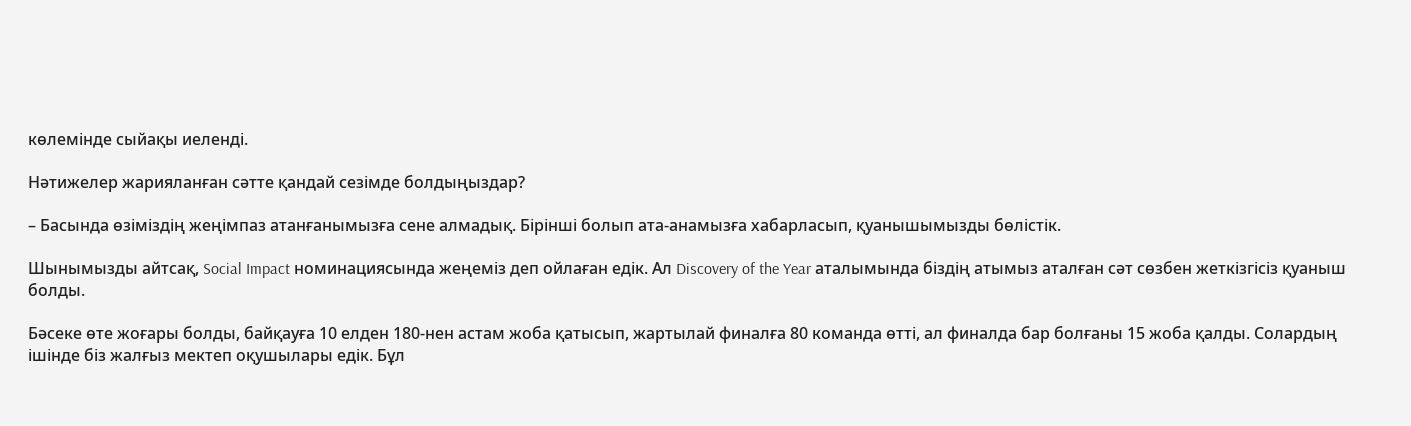көлемінде сыйақы иеленді.

Нәтижелер жарияланған сәтте қандай сезімде болдыңыздар?

– Басында өзіміздің жеңімпаз атанғанымызға сене алмадық. Бірінші болып ата-анамызға хабарласып, қуанышымызды бөлістік.

Шынымызды айтсақ, Social Impact номинациясында жеңеміз деп ойлаған едік. Ал Discovery of the Year аталымында біздің атымыз аталған сәт сөзбен жеткізгісіз қуаныш болды.

Бәсеке өте жоғары болды, байқауға 10 елден 180-нен астам жоба қатысып, жартылай финалға 80 команда өтті, ал финалда бар болғаны 15 жоба қалды. Солардың ішінде біз жалғыз мектеп оқушылары едік. Бұл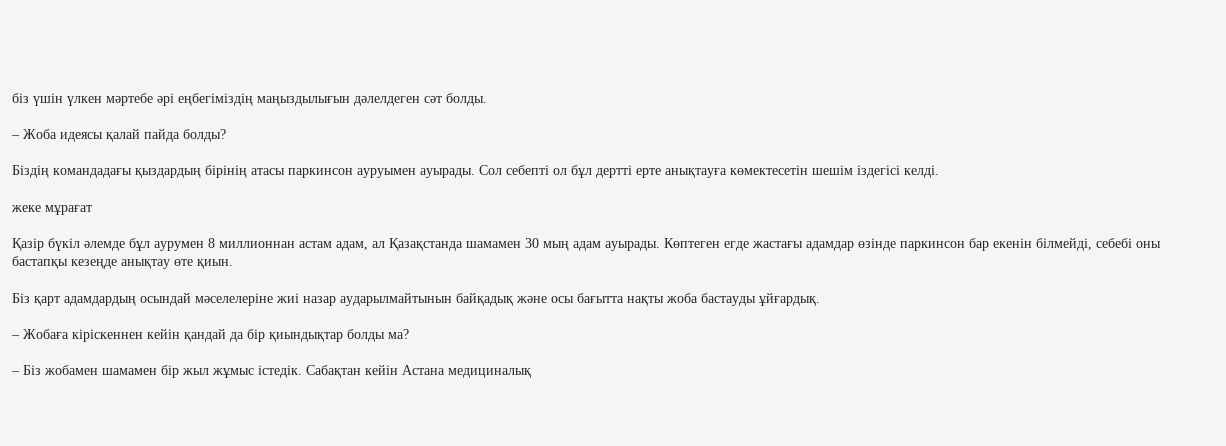біз үшін үлкен мәртебе әрі еңбегіміздің маңыздылығын дәлелдеген сәт болды.

– Жоба идеясы қалай пайда болды?

Біздің командадағы қыздардың бірінің атасы паркинсон ауруымен ауырады. Сол себепті ол бұл дертті ерте анықтауға көмектесетін шешім іздегісі келді.

жеке мұрағат

Қазір бүкіл әлемде бұл аурумен 8 миллионнан астам адам, ал Қазақстанда шамамен 30 мың адам ауырады. Көптеген егде жастағы адамдар өзінде паркинсон бар екенін білмейді, себебі оны бастапқы кезеңде анықтау өте қиын.

Біз қарт адамдардың осындай мәселелеріне жиі назар аударылмайтынын байқадық және осы бағытта нақты жоба бастауды ұйғардық.

– Жобаға кіріскеннен кейін қандай да бір қиындықтар болды ма?

– Біз жобамен шамамен бір жыл жұмыс істедік. Сабақтан кейін Астана медициналық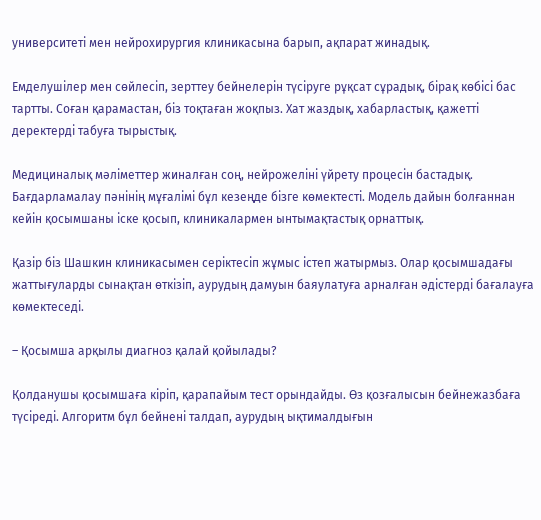университеті мен нейрохирургия клиникасына барып, ақпарат жинадық.

Емделушілер мен сөйлесіп, зерттеу бейнелерін түсіруге рұқсат сұрадық, бірақ көбісі бас тартты. Соған қарамастан, біз тоқтаған жоқпыз. Хат жаздық, хабарластық, қажетті деректерді табуға тырыстық.

Медициналық мәліметтер жиналған соң, нейрожеліні үйрету процесін бастадық. Бағдарламалау пәнінің мұғалімі бұл кезеңде бізге көмектесті. Модель дайын болғаннан кейін қосымшаны іске қосып, клиникалармен ынтымақтастық орнаттық.

Қазір біз Шашкин клиникасымен серіктесіп жұмыс істеп жатырмыз. Олар қосымшадағы жаттығуларды сынақтан өткізіп, аурудың дамуын баяулатуға арналған әдістерді бағалауға көмектеседі.

– Қосымша арқылы диагноз қалай қойылады?

Қолданушы қосымшаға кіріп, қарапайым тест орындайды. Өз қозғалысын бейнежазбаға түсіреді. Алгоритм бұл бейнені талдап, аурудың ықтималдығын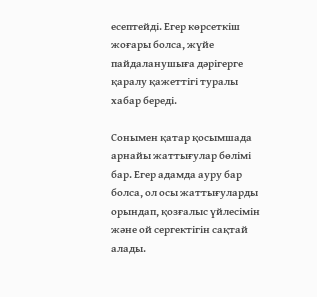есептейді. Егер көрсеткіш жоғары болса, жүйе пайдаланушыға дәрігерге қаралу қажеттігі туралы хабар береді.

Сонымен қатар қосымшада арнайы жаттығулар бөлімі бар. Егер адамда ауру бар болса, ол осы жаттығуларды орындап, қозғалыс үйлесімін және ой сергектігін сақтай алады.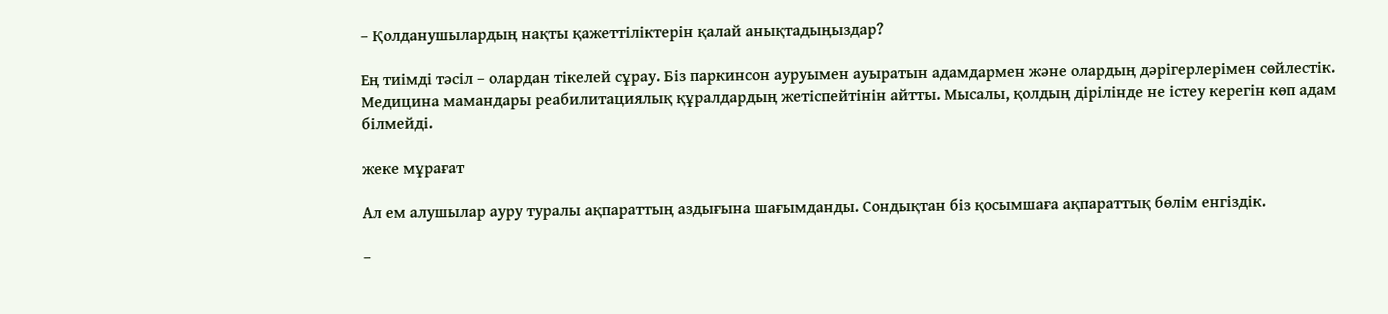– Қолданушылардың нақты қажеттіліктерін қалай анықтадыңыздар?

Ең тиімді тәсіл – олардан тікелей сұрау. Біз паркинсон ауруымен ауыратын адамдармен және олардың дәрігерлерімен сөйлестік. Медицина мамандары реабилитациялық құралдардың жетіспейтінін айтты. Мысалы, қолдың дірілінде не істеу керегін көп адам білмейді.

жеке мұрағат

Ал ем алушылар ауру туралы ақпараттың аздығына шағымданды. Сондықтан біз қосымшаға ақпараттық бөлім енгіздік.

–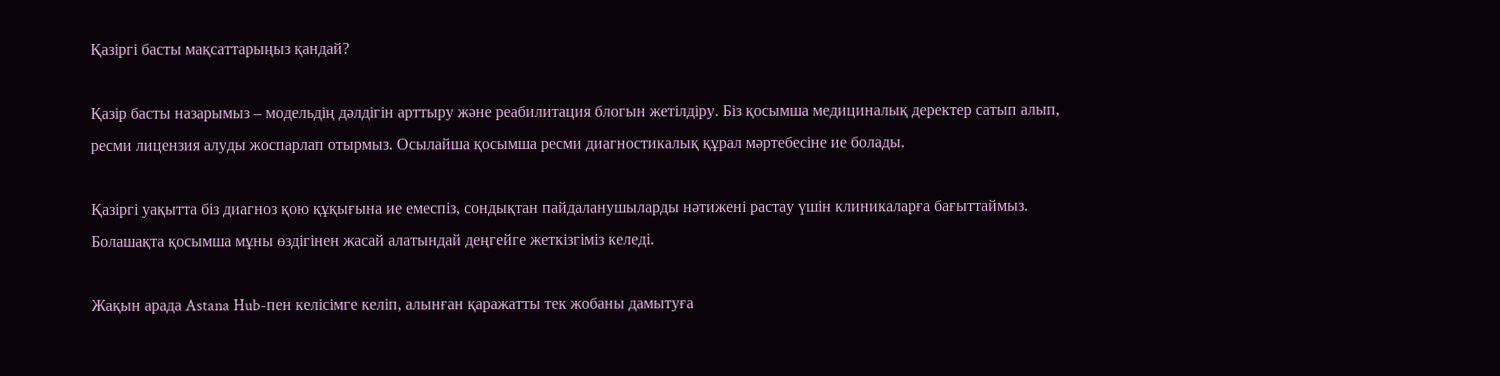Қазіргі басты мақсаттарыңыз қандай?

Қазір басты назарымыз – модельдің дәлдігін арттыру және реабилитация блогын жетілдіру. Біз қосымша медициналық деректер сатып алып, ресми лицензия алуды жоспарлап отырмыз. Осылайша қосымша ресми диагностикалық құрал мәртебесіне ие болады.

Қазіргі уақытта біз диагноз қою құқығына ие емеспіз, сондықтан пайдаланушыларды нәтижені растау үшін клиникаларға бағыттаймыз. Болашақта қосымша мұны өздігінен жасай алатындай деңгейге жеткізгіміз келеді.

Жақын арада Astana Hub-пен келісімге келіп, алынған қаражатты тек жобаны дамытуға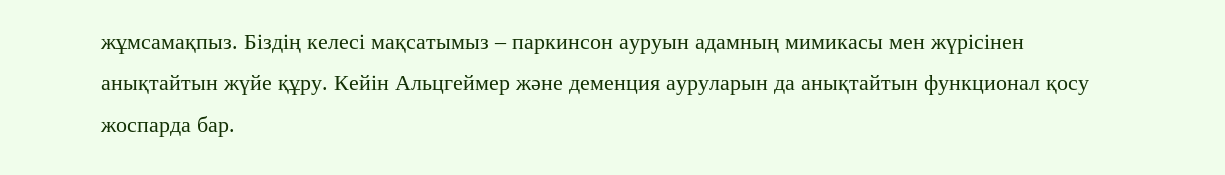жұмсамақпыз. Біздің келесі мақсатымыз – паркинсон ауруын адамның мимикасы мен жүрісінен анықтайтын жүйе құру. Кейін Альцгеймер және деменция ауруларын да анықтайтын функционал қосу жоспарда бар.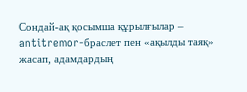Сондай-ақ қосымша құрылғылар – antitremor-браслет пен «ақылды таяқ» жасап, адамдардың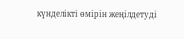күнделікті өмірін жеңілдетуді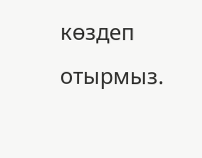көздеп отырмыз.